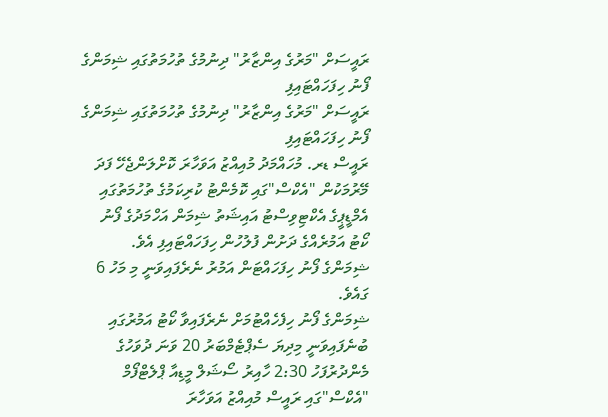ރައީސަށް "މަރުގެ އިންޒާރު" ދިނުމުގެ ތުހުމަތުގައި ޝިމަންގެ ފޯނު ހިފަހައްޓައިފި
ރައީސަށް "މަރުގެ އިންޒާރު" ދިނުމުގެ ތުހުމަތުގައި ޝިމަންގެ ފޯނު ހިފަހައްޓައިފި
ރައީސް ޑރ. މުހައްމަދު މުއިއްޒު އަވަހާރަ ކޮށްލަންޖެހޭ ފަދަ މޭރުމަކުން "އެކްސް"ގައި ކޮމެންޓު ކުރިކަމުގެ ތުހުމަތުގައި އެމްޑީޕީގެ އެކްޓިވިސްޓު އައިޝަތު ޝިމަން އަހްމަދުގެ ފޯނު ކޯޓު އަމުރެއްގެ ދަށުން ފުލުހުން ހިފަހައްޓައިފި އެވެ.
ޝިމަންގެ ފޯނު ހިފަހައްޓަން އަމުރު ނެރެފައިވަނީ މި މަހު 6 ގައެވެ.
ޝިމަންގެ ފޯނު ހިފެހެއްޓުމަށް ނެރެފައިވާ ކޯޓު އަމުރުގައި ބުނެފައިވަނީ މިދިޔަ ސެޕްޓެމްބަރު 20 ވަނަ ދުވަހުގެ މެންދުރުފަހު 2:30 ހާއިރު ސޯޝަލް މީޑިއާ ޕްލެޓްފޯމް "އެކްސް"ގައި ރައީސް މުއިއްޒު އަވަހާރަ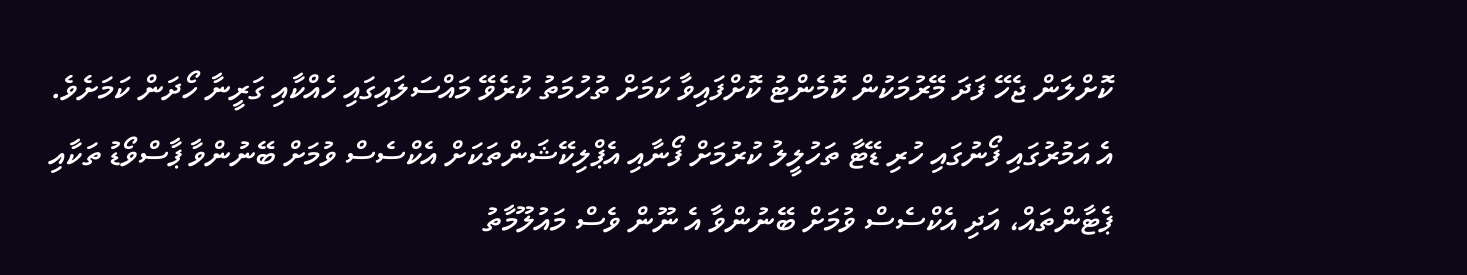ކޮށްލަން ޖެހޭ ފަދަ މޭރުމަކުން ކޮމެންޓު ކޮށްފައިވާ ކަމަށް ތުހުމަތު ކުރެވޭ މައްސަލައިގައި ހެއްކާއި ގަރީނާ ހޯދަން ކަމަށެވެ.
އެ އަމުރުގައި ފޯނުގައި ހުރި ޑޭޓާ ތަހުލީލު ކުރުމަށް ފޯނާއި އެޕްލިކޭޝަންތަކަށް އެކްސެސް ވުމަށް ބޭނުންވާ ޕާސްވޯޑު ތަކާއި ޕެޓާންތައް، އަދި އެކްސެސް ވުމަށް ބޭނުންވާ އެ ނޫން ވެސް މައުލޫމާތު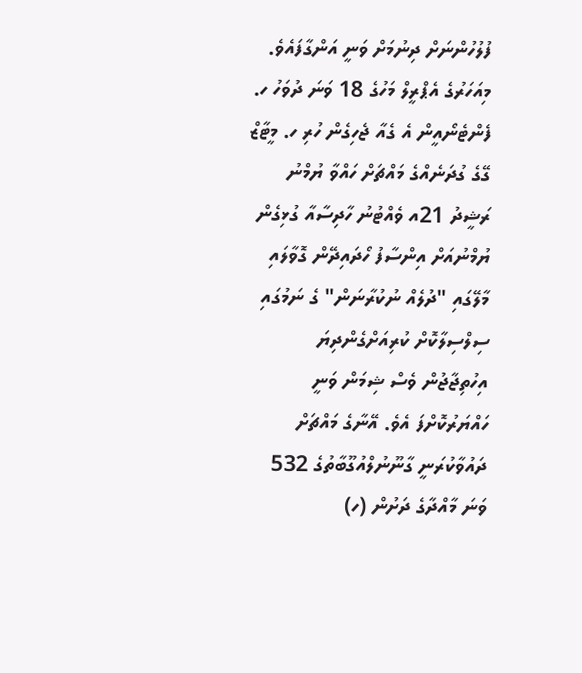ފުލުހުންނަށް ދިނުމަށް ވަނީ އަންގާފައެވެ.
މިއަހަރުގެ އެޕްރީލް މަހުގެ 18 ވަނަ ދުވަހު ހ. ފެންޓެނޯއީން އެ ގެއާ ޖެހިގެން ހުރި ހ. މީޓާޒް ގޭގެ ގުދަނެއްގެ މައްޗަށް ހައްވާ ޔުމްނު ރަޝީދު 21އ ވެއްޓުނު ހާދިސާއާ ގުޅިގެން ޔުމްނުއަށް އިންސާފު ހޯދައިދޭން ގޮވާލައި މާލޭގައި "ދުލެއް ނުކުރާނަން" ގެ ނަމުގައި ސިލްސިލާކޮށް ކުރިއަށްގެންދިޔަ އިހުތިޖާޖުން ވެސް ޝިމަން ވަނީ ހައްޔަރުކޮށްފަ އެވެ. އޭނާގެ މައްޗަށް ދައުވާކުރަނީ ގާނޫނުލްއުގޫބާތުގެ 532 ވަނަ މާއްދާގެ ދަށުން (ހ)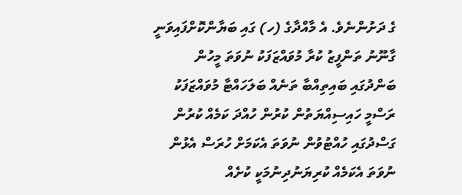ގެ ދަށުންނެވެ. އެ މާއްދާގެ (ހ) ގައި ބަޔާންކޮށްފައިވަނީ ގާނޫނު ތަންފީޒު ކުރާ މުވައްޒަފަކު ނުވަތަ މީހުން ބަންދުގައި ބައިތިއްބާ ތަނެއް ބަލަހައްޓާ މުވައްޒަފަކު ރަސްމީ ހައިސިއްޔަތުން ކުރުން ހުއްދަ ކަމެއް ކުރުން ގަސްދުގައި ހުއްޓުވުން ނުވަތަ އެކަމަށް ހުރަސް އެޅުން ނުވަތަ އެކަމެއް ކުރިޔަނުދިނުމަކީ ކުށެއް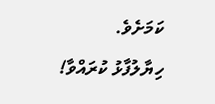ކަމަށެވެ.
ހިޔާލުފާޅު ކުރައްވާ!